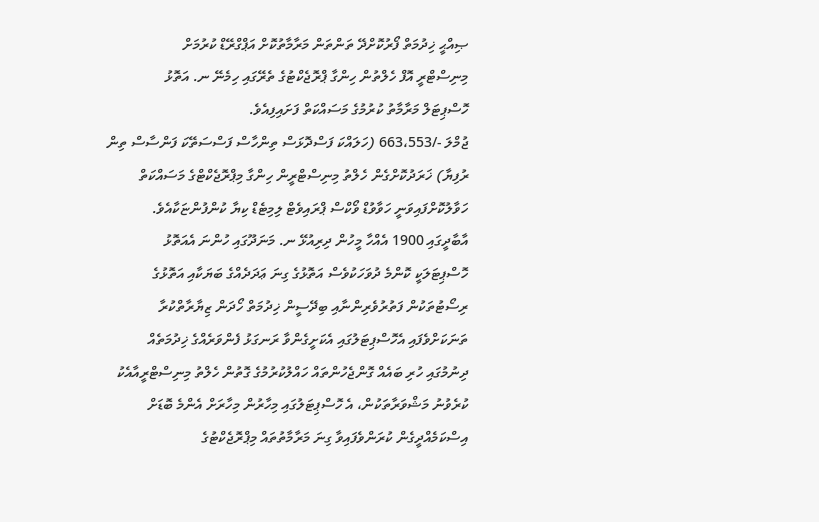ޞިއްޙީ ޚިދުމަތް ފޯރުކޮށްދޭ ތަންތަން މަރާމާތުކޮށް އަޕްގްރޭޑް ކުރުމަށް
މިނިސްޓްރީ އޮފް ހެލްތުން ހިންގާ ޕްރޮޖެކްޓުގެ ތެރޭގައި ހިމެނޭ ނ. އަތޮޅު
ހޮސްޕިޓަލް މަރާމާތު ކުރުމުގެ މަސައްކަތް ފަށައިފިއެވެ.
ޖުމްލަ -/663،553 (ހަލައްކަ ފަސްދޮޅަސް ތިންހާސް ފަސްސަތޭކަ ފަންސާސް ތިން
ރުފިޔާ) ޚަރަދުކޮށްގެން ހެލްތު މިނިސްޓްރީން ހިންގާ މިޕްރޮޖެކްޓްގެ މަސައްކަތް
ހަވާލުކޮށްފައިވަނީ ހަވާވުޑް ވޯކްސް ޕްރައިވެޓް ލިމިޓެޑް ކިޔާ ކުންފުންޏަކާއެވެ.
އާބާދީގައި 1900 އެއްހާ މީހުން ދިރިއުޅޭ ނ. މަނަދޫގައި ހުންނަ އެއަތޮޅު
ހޮސްޕިޓަލަކީ ކޮންމެ ދުވަހަކުވެސް އަތޮޅުގެ ގިނަ ޢަދަދެއްގެ ބަޔަކާއި އަތޮޅުގެ
ރިސޯޓުތަކުން ފަތުރުވެރިންނާއި ބިދޭސީން ޚިދުމަތް ހޯދަން ޒިޔާރާތްކުރާ
ތަނަކަށްވެފައި އެހޮސްޕިޓަލުގައި އެކަށީގެންވާ ރަނގަޅު ފެންވަރެއްގެ ޚިދުމަތެއް
ދިނުމުގައި ހުރި ބައެއް ގޮންޖެހުންތައް ހައްލުކުރުމުގެ ގޮތުން ހެލްތު މިނިސްޓްރީއާއެކު
ކުރެވުނު މަޝްވަރާތަކުން، އެ ހޮސްޕިޓަލުގައި މިހާރުން މިހާރަށް އެންމެ ބޮޑަށް
އިސްކަމެއްދީގެން ކުރަންވެފައިވާ ގިނަ މަރާމާތުތައް މިޕްރޮޖެކްޓުގެ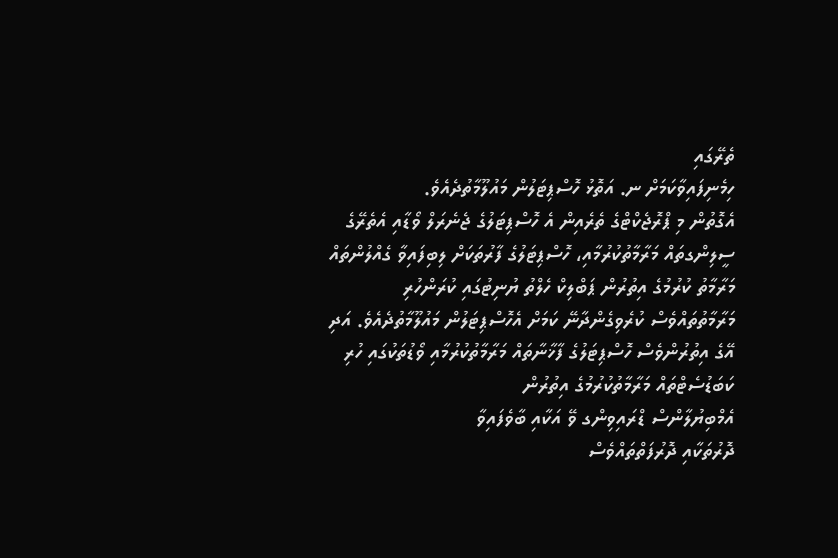ތެރޭގައި
ހިމެނިފައިވާކަމަށް ނ. އަތޮޅު ހޮސްޕިޓަލުން މައުލޫމާތުދެއެވެ.
އެގޮތުން މި ޕްރޮޖެކްޓްގެ ތެރެއިން އެ ހޮސްޕިޓަލުގެ ޖެނެރަލް ވޯޑާއި އެތެރޭގެ
ސީލިންގތައް މަރާމާތުކުރުމާއި، ހޮސްޕިޓަލުގެ ފާރުތަކަށް ލިބިފައިވާ ގެއްލުންތައް
މަރާމާތު ކުރުމުގެ އިތުރުން ޕަބްލިކް ހެލްތު ޔުނިޓުގައި ކުރަންހުރި
މަރާމާތުތައްވެސް ކުރެވިގެންދާނޭ ކަމަށް އެހޮސްޕިޓަލުން މައުލޫމާތުދެއެވެ. އަދި
އޭގެ އިތުރުންވެސް ހޮސްޕިޓަލުގެ ފާޚާނާތައް މަރާމާތުކުރުމާއި ވޯޑުތަކުގައި ހުރި
ކަބަޑުސެޓްތައް މަރާމާތުކުރުމުގެ އިތުރުން
އެމްބިޔުލާންސް ޑްރައިވިންގ ވޭ އަކާއި ބާވެފައިވާ
ދޮރުތަކާއި ދޮރުފަތްތައްވެސް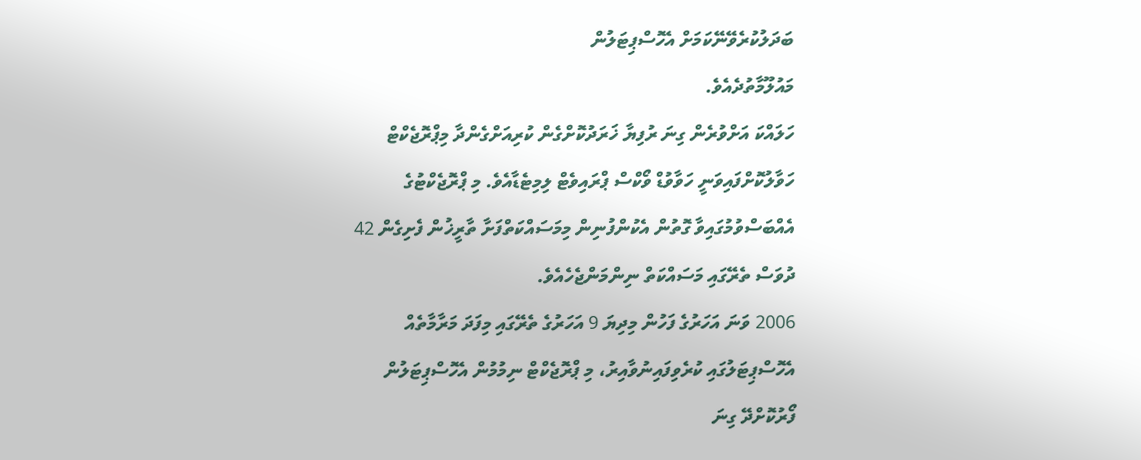ބަދަލުކުރެވޭނޭކަމަށް އެހޮސްޕިޓަލުން
މައުލޫމާތުދެއެވެ.
ހަލައްކަ އަށްވުރެން ގިނަ ރުފިޔާ ޚަރަދުކޮށްގެން ކުރިއަށްގެންދާ މިޕްރޮޖެކްޓް
ހަވާލުކޮށްފައިވަނީ ހަވާވުޑް ވޯކްސް ޕްރައިވެޓް ލިމިޓެޑާއެވެ. މި ޕްރޮޖެކްޓުގެ
އެއްބަސްވުމުގައިވާ ގޮތުން އެކުންފުނިން މިމަސައްކަތްފަށާ ތާރީޚުން ފެށިގެން 42
ދުވަސް ތެރޭގައި މަސައްކަތް ނިންމަންޖެހެއެވެ.
2006 ވަނަ އަހަރުގެ ފަހުން މިދިޔަ 9 އަހަރުގެ ތެރޭގައި މިފަދަ މަރާމާތެއް
އެހޮސްޕިޓަލުގައި ކުރެވިފައިނުވާއިރު، މި ޕްރޮޖެކްޓް ނިމުމުން އެހޮސްޕިޓަލުން
ފޯރުކޮށްދޭ ގިނަ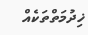ޚިދުމަތްތަކެއް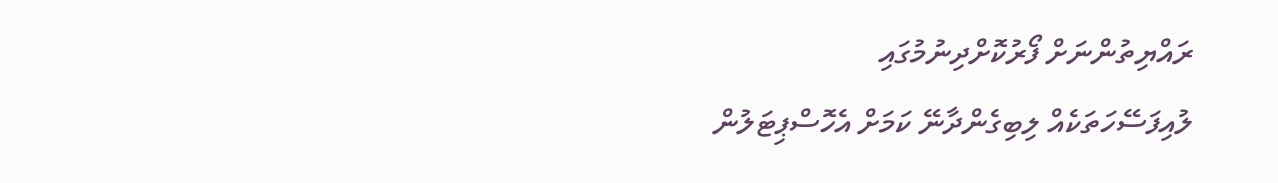ރައްޔިތުންނަށް ފޯރުކޮށްދިނުމުގައި
ލުއިފަސޭހަތަކެއް ލިބިގެންދާނޭ ކަމަށް އެހޮސްޕިޓަލުން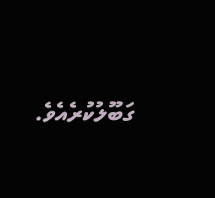ގަބޫލުކުރެއެވެ.